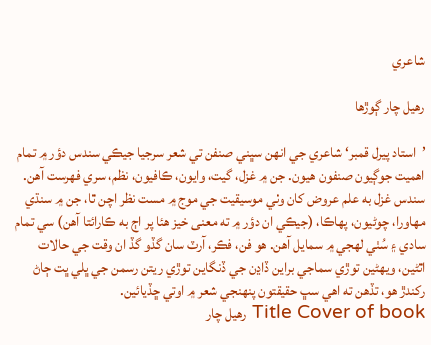شاعري

رهيل چار ڳوڙها

’استاد پيرل قمبر‘ شاعري جي انهن سڀني صنفن تي شعر سرجيا جيڪي سندس دؤر ۾ تمام اهميت جوڳيون صنفون هيون. جن ۾ غزل، گيت، وايون، ڪافيون، نظم، سري فهرست آهن. سندس غزل به علم عروض کان وٺي موسيقيت جي موج ۾ مست نظر اچن ٿا، جن ۾ سنڌي مهاورا، چوڻيون، پهاڪا، (جيڪي ان دؤر ۾ ته معنى خيز هئا پر اڄ به ڪارائتا آهن) سي تمام سادي ۽ سُٺي لهجي ۾ سمايل آهن. هو فن، فڪر، آرٽ سان گڏو گڏ ان وقت جي حالات اٿڻين، ويهڻين توڙي سماجي براين ڏاڍن جي ڏنگاين توڙي ريتن رسمن جي ڀلي ڀت ڄاڻ رکندڙ هو، تڏهن ته اهي سڀ حقيقتون پنهنجي شعر ۾ اوتي ڇڏيائين.
Title Cover of book رهيل چار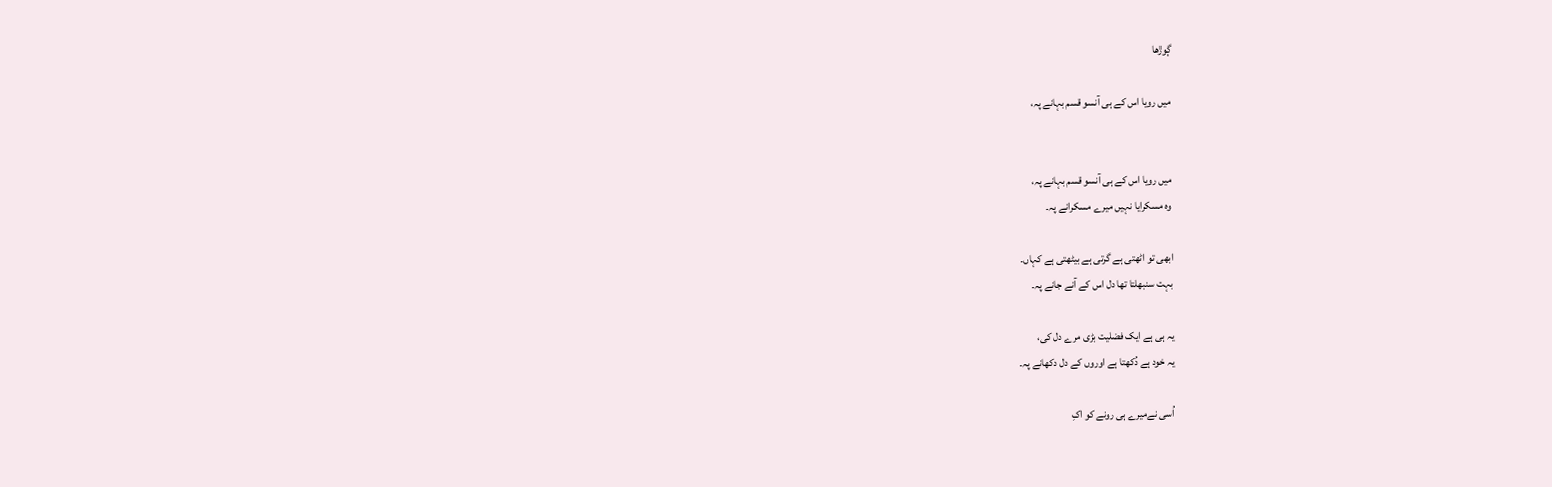ڳوڙها

میں رویا اس کے ہی آنسو قسم بہانے پہ،


میں رویا اس کے ہی آنسو قسم بہانے پہ،
وہ مسکرایا نہیں میرے مسکرانے پہ۔

ابھی تو اٹھتی ہے گرتی ہے بیٹھتی ہے کہاں۔
بہت سنبھلتا تھا دل اس کے آنے جانے پہ۔

یہ ہی ہے ایک فضلیت بڑی مرے دل کی،
یہ خود ہے دُکھتا ہے اوروں کے دل دکھانے پہ۔

اُسی نےمیرے ہی رونے کو اکِ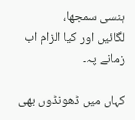ہنسی سمجھا،
لگائیں اور کیا الزام اب زمانے پہ۔

کہاں میں ڈھونڈوں بھی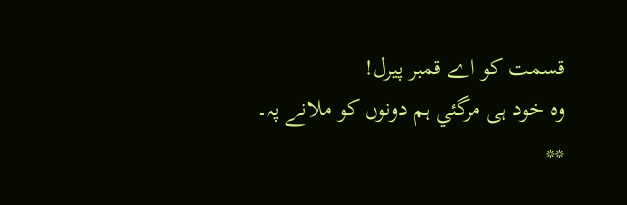قسمت کو اے قمبر پیرل!
وہ خود ہی مرگئي ہم دونوں کو ملانے پہ۔
**